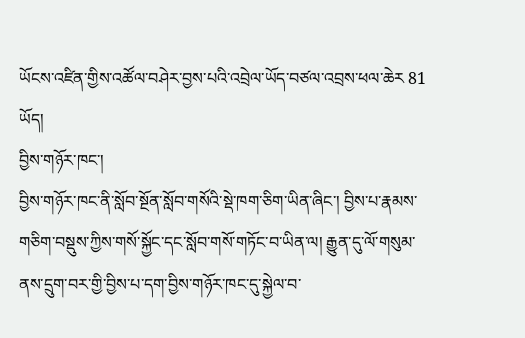ཡོངས་འཛིན་གྱིས་འཚོལ་བཤེར་བྱས་པའི་འབྲེལ་ཡོད་བཙལ་འབྲས་ཕལ་ཆེར 81 ཡོད།
བྱིས་གཉོར་ཁང་།
བྱིས་གཉོར་ཁང་ནི་སློབ་སྔོན་སློབ་གསོའི་སྡེ་ཁག་ཅིག་ཡིན་ཞིང་། བྱིས་པ་རྣམས་གཅིག་བསྡུས་ཀྱིས་གསོ་སྐྱོང་དང་སློབ་གསོ་གཏོང་བ་ཡིན་ལ། རྒྱུན་དུ་ལོ་གསུམ་ནས་དྲུག་བར་གྱི་བྱིས་པ་དག་བྱིས་གཉོར་ཁང་དུ་སྐྱེལ་བ་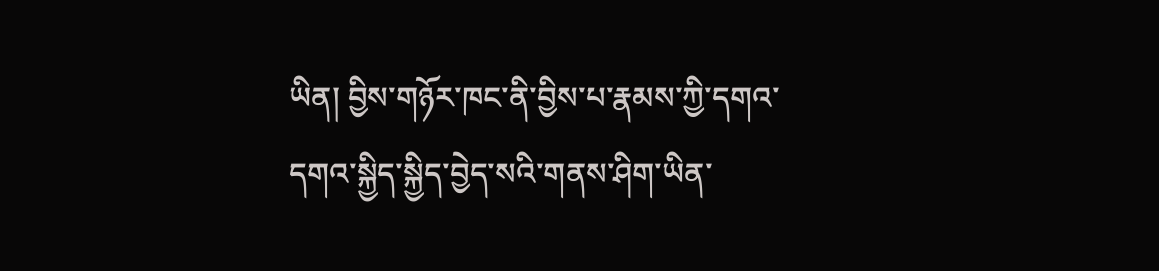ཡིན། བྱིས་གཉོར་ཁང་ནི་བྱིས་པ་རྣམས་ཀྱི་དགའ་དགའ་སྐྱིད་སྐྱིད་བྱེད་སའི་གནས་ཤིག་ཡིན་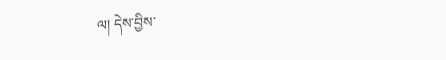ལ། དེས་བྱིས་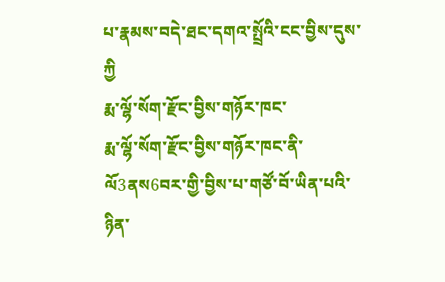པ་རྣམས་བདེ་ཐང་དགའ་སྤྲོའི་ངང་བྱིས་དུས་ཀྱི
རྨ་ལྷོ་སོག་རྫོང་བྱིས་གཉོར་ཁང་
རྨ་ལྷོ་སོག་རྫོང་བྱིས་གཉོར་ཁང་ནི་ལོ3ནས6བར་གྱི་བྱིས་པ་གཙོ་བོ་ཡིན་པའི་ཉིན་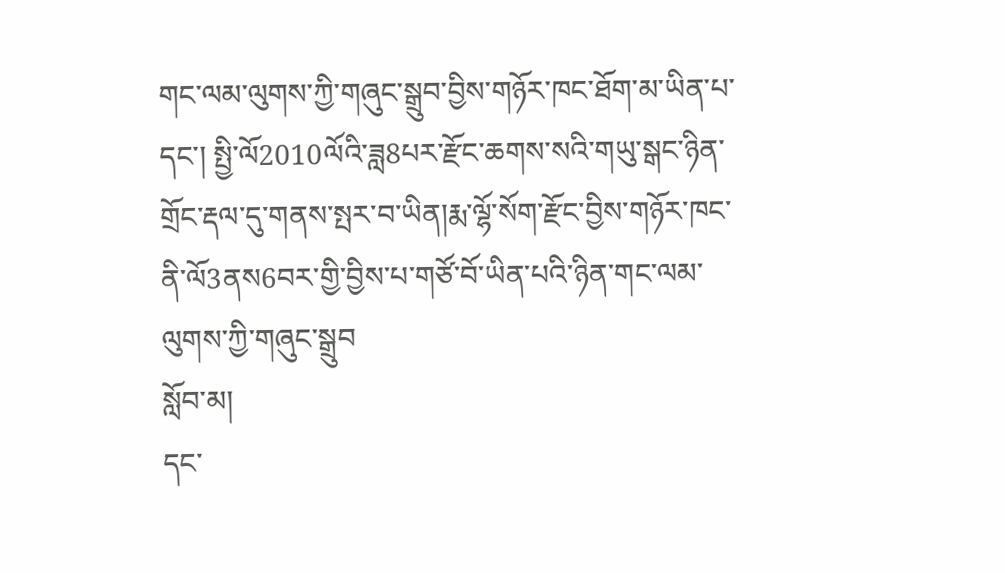གང་ལམ་ལུགས་ཀྱི་གཞུང་སྒྲུབ་བྱིས་གཉོར་ཁང་ཐོག་མ་ཡིན་པ་དང་། སྤྱི་ལོ2010ལོའི་ཟླ8པར་རྫོང་ཆགས་སའི་གཡུ་སྒང་ཉིན་གྲོང་རྡལ་དུ་གནས་སྤར་བ་ཡིན།རྨ་ལྷོ་སོག་རྫོང་བྱིས་གཉོར་ཁང་ནི་ལོ3ནས6བར་གྱི་བྱིས་པ་གཙོ་བོ་ཡིན་པའི་ཉིན་གང་ལམ་ལུགས་ཀྱི་གཞུང་སྒྲུབ
སློབ་མ།
དང་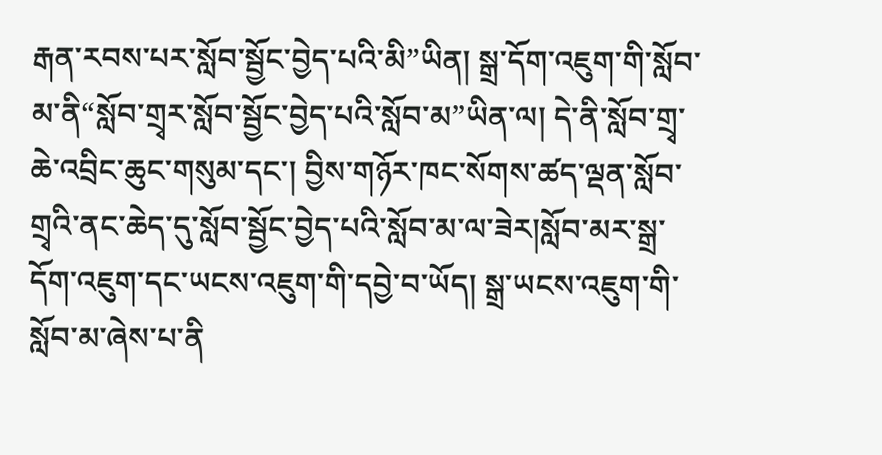རྒན་རབས་པར་སློབ་སྦྱོང་བྱེད་པའི་མི”ཡིན། སྒྲ་དོག་འཇུག་གི་སློབ་མ་ནི“སློབ་གྲྭར་སློབ་སྦྱོང་བྱེད་པའི་སློབ་མ”ཡིན་ལ། དེ་ནི་སློབ་གྲྭ་ཆེ་འབྲིང་ཆུང་གསུམ་དང་། བྱིས་གཉོར་ཁང་སོགས་ཚད་ལྡན་སློབ་གྲྭའི་ནང་ཆེད་དུ་སློབ་སྦྱོང་བྱེད་པའི་སློབ་མ་ལ་ཟེར།སློབ་མར་སྒྲ་དོག་འཇུག་དང་ཡངས་འཇུག་གི་དབྱེ་བ་ཡོད། སྒྲ་ཡངས་འཇུག་གི་སློབ་མ་ཞེས་པ་ནི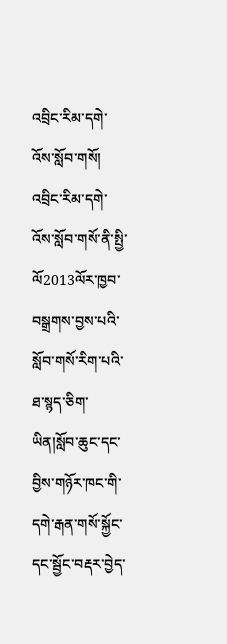འབྲིང་རིམ་དགེ་འོས་སློབ་གསོ།
འབྲིང་རིམ་དགེ་འོས་སློབ་གསོ་ནི་སྤྱི་ལོ2013ལོར་ཁྱབ་བསྒྲགས་བྱས་པའི་སློབ་གསོ་རིག་པའི་ཐ་སྙད་ཅིག་ཡིན།སློབ་ཆུང་དང་བྱིས་གཉོར་ཁང་གི་དགེ་རྒན་གསོ་སྐྱོང་དང་སྦྱོང་བརྡར་བྱེད་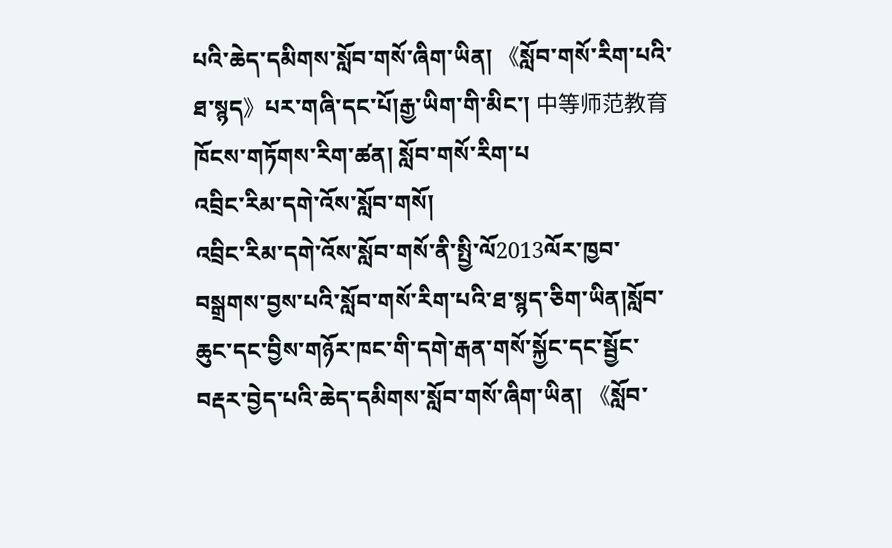པའི་ཆེད་དམིགས་སློབ་གསོ་ཞིག་ཡིན། 《སློབ་གསོ་རིག་པའི་ཐ་སྙད》པར་གཞི་དང་པོ།རྒྱ་ཡིག་གི་མིང་། 中等师范教育 ཁོངས་གཏོགས་རིག་ཚན། སློབ་གསོ་རིག་པ
འབྲིང་རིམ་དགེ་འོས་སློབ་གསོ།
འབྲིང་རིམ་དགེ་འོས་སློབ་གསོ་ནི་སྤྱི་ལོ2013ལོར་ཁྱབ་བསྒྲགས་བྱས་པའི་སློབ་གསོ་རིག་པའི་ཐ་སྙད་ཅིག་ཡིན།སློབ་ཆུང་དང་བྱིས་གཉོར་ཁང་གི་དགེ་རྒན་གསོ་སྐྱོང་དང་སྦྱོང་བརྡར་བྱེད་པའི་ཆེད་དམིགས་སློབ་གསོ་ཞིག་ཡིན། 《སློབ་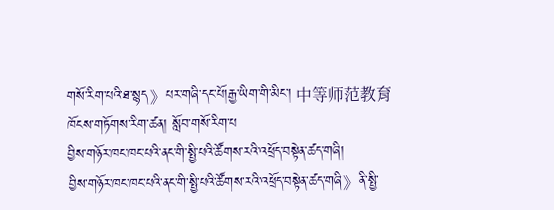གསོ་རིག་པའི་ཐ་སྙད》པར་གཞི་དང་པོ།རྒྱ་ཡིག་གི་མིང་། 中等师范教育 ཁོངས་གཏོགས་རིག་ཚན། སློབ་གསོ་རིག་པ
བྱིས་གཉོར་ཁང་ཁང་པའི་ནང་གི་སྤྱི་པའི་ཚོགས་རའི་འཕྲོད་བསྟེན་ཚད་གཞི།
བྱིས་གཉོར་ཁང་ཁང་པའི་ནང་གི་སྤྱི་པའི་ཚོགས་རའི་འཕྲོད་བསྟེན་ཚད་གཞི》ནི་སྤྱི་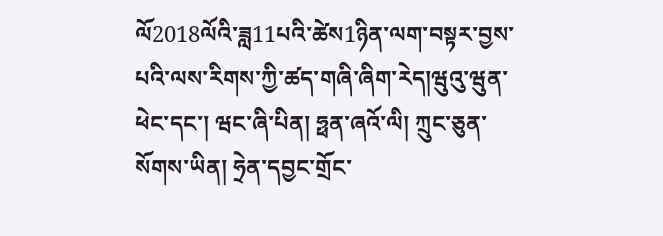ལོ2018ལོའི་ཟླ11པའི་ཚེས1ཉིན་ལག་བསྟར་བྱས་པའི་ལས་རིགས་ཀྱི་ཚད་གཞི་ཞིག་རེད།ཝུའུ་ཝུན་ཕེང་དང་། ཝང་ཞི་པིན། ཧྥན་ཞའོ་ལི། ཀྲུང་ཅུན་སོགས་ཡིན། ཧྲེན་དབྱང་གྲོང་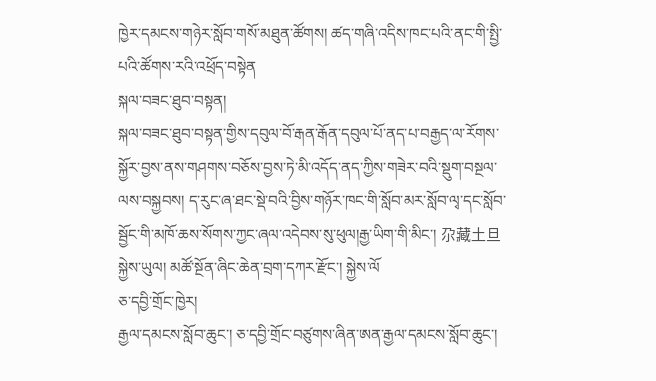ཁྱེར་དམངས་གཉེར་སློབ་གསོ་མཐུན་ཚོགས། ཚད་གཞི་འདིས་ཁང་པའི་ནང་གི་སྤྱི་པའི་ཚོགས་རའི་འཕྲོད་བསྟེན
སྐལ་བཟང་ཐུབ་བསྟན།
སྐལ་བཟང་ཐུབ་བསྟན་གྱིས་དབུལ་བོ་རྒན་རྒོན་དབུལ་པོ་ནད་པ་བརྒྱད་ལ་རོགས་སྐྱོར་བྱས་ནས་གཤགས་བཅོས་བྱས་ཏེ་མི་འདོད་ནད་ཀྱིས་གཟེར་བའི་སྡུག་བསྔལ་ལས་བསྐྱབས། ད་རུང་ཞ་ཐང་སྡེ་བའི་བྱིས་གཉོར་ཁང་གི་སློབ་མར་སློབ་ལྭ་དང་སློབ་སྦྱོང་གི་མཁོ་ཆས་སོགས་ཀྱང་ཞལ་འདེབས་སུ་ཕུལ།རྒྱ་ཡིག་གི་མིང་། 尕藏土旦 སྐྱེས་ཡུལ། མཚོ་སྔོན་ཞིང་ཆེན་བྲག་དཀར་རྫོང་། སྐྱེས་ལོ
ཅ་དབྱི་གྲོང་ཁྱེར།
རྒྱལ་དམངས་སློབ་ཆུང་། ཅ་དབྱི་གྲོང་བཙུགས་ཞིན་ཨན་རྒྱལ་དམངས་སློབ་ཆུང་།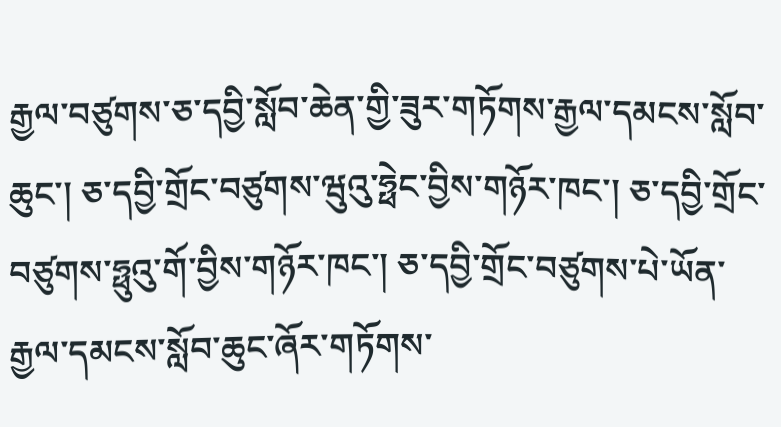རྒྱལ་བཙུགས་ཅ་དབྱི་སློབ་ཆེན་གྱི་ཟུར་གཏོགས་རྒྱལ་དམངས་སློབ་ཆུང་། ཅ་དབྱི་གྲོང་བཙུགས་ཝུའུ་ཧྥེང་བྱིས་གཉོར་ཁང་། ཅ་དབྱི་གྲོང་བཙུགས་ཧྥུའུ་གོ་བྱིས་གཉོར་ཁང་། ཅ་དབྱི་གྲོང་བཙུགས་པེ་ཡོན་རྒྱལ་དམངས་སློབ་ཆུང་ཞོར་གཏོགས་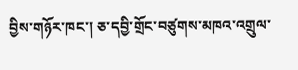བྱིས་གཉོར་ཁང་། ཅ་དབྱི་གྲོང་བཙུགས་མཁའ་འགྲུལ་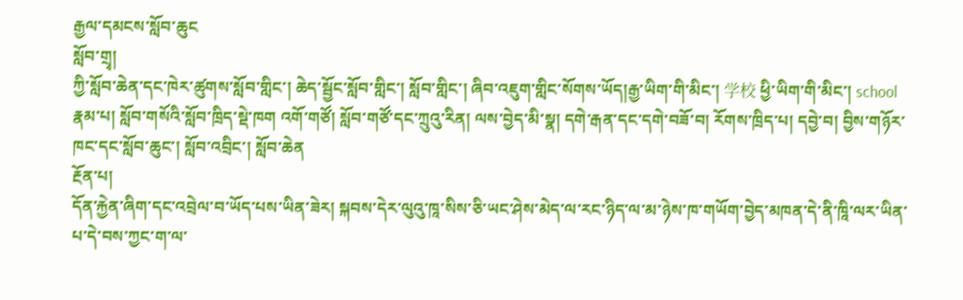རྒྱལ་དམངས་སློབ་ཆུང
སློབ་གྲྭ།
ཀྱི་སློབ་ཆེན་དང་ཁེར་ཚུགས་སློབ་གླིང་། ཆེད་སྦྱོང་སློབ་གླིང་། སློབ་གླིང་། ཞིབ་འཇུག་གླིང་སོགས་ཡོད།རྒྱ་ཡིག་གི་མིང་། 学校 ཕྱི་ཡིག་གི་མིང་། school རྣམ་པ། སློབ་གསོའི་སློབ་ཁྲིད་སྡེ་ཁག འགོ་གཙོ། སློབ་གཙོ་དང་ཀྲུའུ་རིན། ལས་བྱེད་མི་སྣ། དགེ་རྒན་དང་དགེ་བཟོ་བ། རོགས་ཁྲིད་པ། དབྱེ་བ། བྱིས་གཉོར་ཁང་དང་སློབ་ཆུང་། སློབ་འབྲིང་། སློབ་ཆེན
རྔོན་པ།
དོན་རྐྱེན་ཞིག་དང་འབྲེལ་བ་ཡོད་པས་ཡིན་ཟེར། སྐབས་དེར་ལུའུ་ཁཱ་སིས་ཅི་ཡང་ཤེས་མེད་ལ་རང་ཉིད་ལ་མ་ཉེས་ཁ་གཡོག་བྱེད་མཁན་དེ་ནི་ཁཱི་ལར་ཡིན་པ་དེ་བས་ཀྱང་ག་ལ་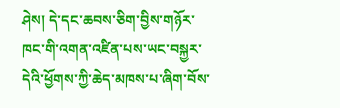ཤེས། དེ་དང་ཆབས་ཅིག་བྱིས་གཉོར་ཁང་གི་འགན་འཛིན་པས་ཡང་བསྐྱར་དེའི་ཕྱོགས་ཀྱི་ཆེད་མཁས་པ་ཞིག་བོས་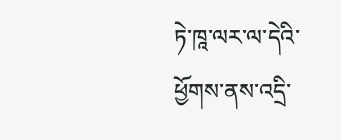ཏེ་ཁཱ་ལར་ལ་དེའི་ཕྱོགས་ནས་འདྲི་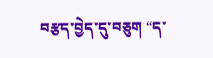བརྩད་བྱེད་དུ་བཅུག “ད་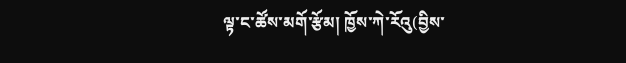ལྟ་ང་ཚོས་མགོ་རྩོམ། ཁྱོས་ཀེ་རོའུ(བྱིས་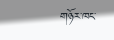གཉོར་ཁང་